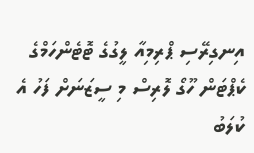އިނގިރޭސި ޕްރިމިއާ ލީގުގެ ޓޮޓެންހަމްގެ ކެޕްޓަން ހޫގޯ ލޮރިސް މި ސީޒަނަށް ފަހު އެ ކުލަބު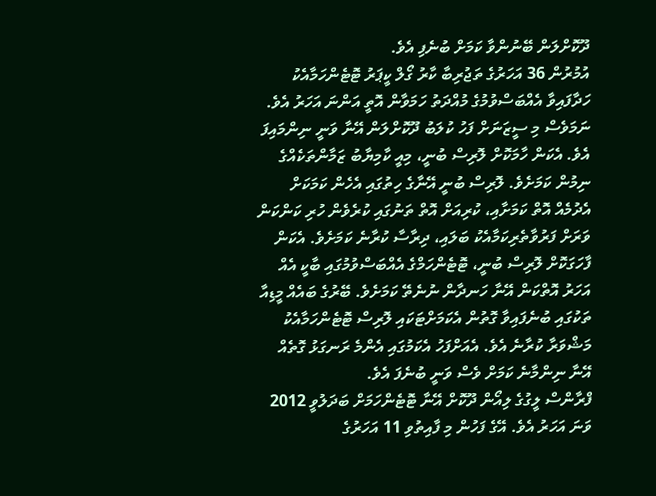ދޫކޮށްލަން ބޭނުންވާ ކަމަށް ބުނެފި އެވެ.
އުމުރުން 36 އަހަރުގެ ތަޖުރިބާ ކާރު ގޯލް ކީޕަރު ޓޮޓެންހަމާއެކު ހަދާފައިވާ އެއްބަސްވުމުގެ މުއްދަތު ހަމަވާން އޮތީ އަންނަ އަހަރު އެވެ. ނަމަވެސް މި ސީޒަނަށް ފަހު ކުލަބު ދޫކޮށްލަން އޭނާ ވަނީ ނިންމައިފަ އެވެ. އެކަން ހާމަކޮށް ލޮރިސް ބުނީ، މިއީ ކާމިޔާބު ޒަމާންތަކެއްގެ ނިމުން ކަމަށެވެ. ލޮރިސް ބުނީ އޭނާގެ ހިތުގައި އެހެން ކަމަކަށް އެދުމެއް އޮތް ކަމަށާއި، ކުރިއަށް އޮތް ތަނުގައި ކުރެވެން ހުރި ކަންކަން ވަރަށް ފަރުވާތެރިކަމާއެކު ބަލައި، ދިރާސާ ކުރާނެ ކަމަށެވެ. އެކަން ފާހަގަކޮށް ލޮރިސް ބުނީ، ޓޮޓެންހަމްގެ އެއްބަސްވުމުގައި ބާކީ އެއް އަހަރު އޮތްކަން އޭނާ ހަނދާން ނުނެތޭ ކަމަށެވެ. ބޭރުގެ ބައެއް މީޑިއާ ތަކުގައި ބުނެފައިވާ ގޮތުން އެކަމަށްޓަކައި ލޮރިސް ޓޮޓެންހަމާއެކު މަޝްވަރާ ކުރާނެ އެވެ. އެއަށްފަހު އެކަމުގައި އެންމެ ރަނގަޅު ގޮތެއް އޭނާ ނިންމާނެ ކަމަށް ވެސް ވަނީ ބުނެފަ އެވެ.
ފްރާންސް ލީގުގެ ލިއޯން ދޫކޮށް އޭނާ ޓޮޓެންހަމަށް ބަދަލުވީ 2012 ވަނަ އަހަރު އެވެ. އޭގެ ފަހުން މި ފާއިތުވި 11 އަހަރުގެ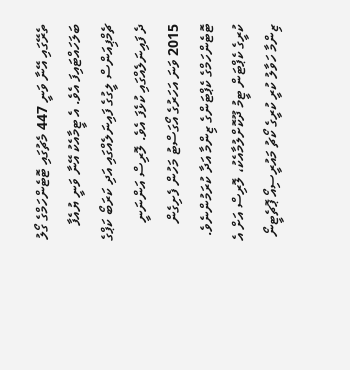ތެރޭގައި އޭނާ ވަނީ 447 މެޗުގައި ޓޮޓެންހަމްގެ ގޯލު ބަލަހައްޓައިފަ އެވެ. އެ ޓީމާއެކު އޭނާ ވަނީ ޔުއެފާ ޗެމްޕިއަންސް ލީގުގެ ފައިނަލެއްގައި އަދި ކަރަބޯ ކަޕްގެ ދެ ފައިނަލެއްގައި ކުޅެފަ އެވެ. ލޮރިސް އަންނަނީ 2015 ވަނަ އަހަރުގެ އޯގަސްޓު މަހުން ފެށިގެން ޓޮޓެންހަމްގެ ކެޕްޓަންގެ ޒިންމާ އަދާ ކުރަމުންނެވެ. ކުރީގެ ކެޕްޓަން ޓީމު ދޫކޮށްލުމާއެކު، ލޮރިސް އަށް އެ ޒިންމާ ހަވާލު ކުރީ ކުރީގެ ކޯޗު މައުރީސިއޯ ޕޮޗެޓީނޯ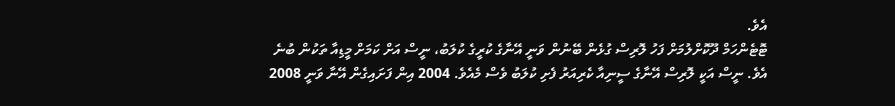އެވެ.
ޓޮޓެންހަމް ދޫކޮށްލުމަށް ފަހު ލޮރިސް ގުޅެން ބޭނުން ވަނީ އޭނާގެ ކުރީގެ ކުލަބު، ނީސް އަށް ކަމަށް މީޑިއާ ތަކުން ބުނެ އެވެ. ނީސް އަކީ ލޮރިސް އޭނާގެ ސީނިއާ ކެރިއަރު ފެށި ކުލަބު ވެސް މެއެވެ. 2004 އިން ފަށައިގެން އޭނާ ވަނީ 2008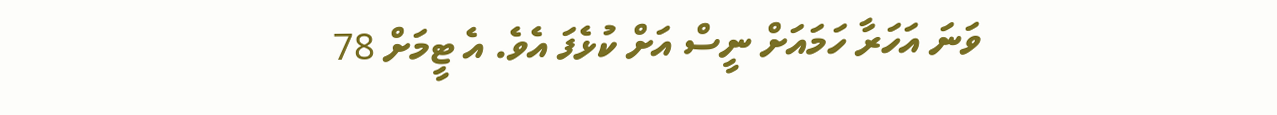ވަނަ އަހަރާ ހަމައަށް ނީސް އަށް ކުޅެފަ އެވެ. އެ ޓީމަށް 78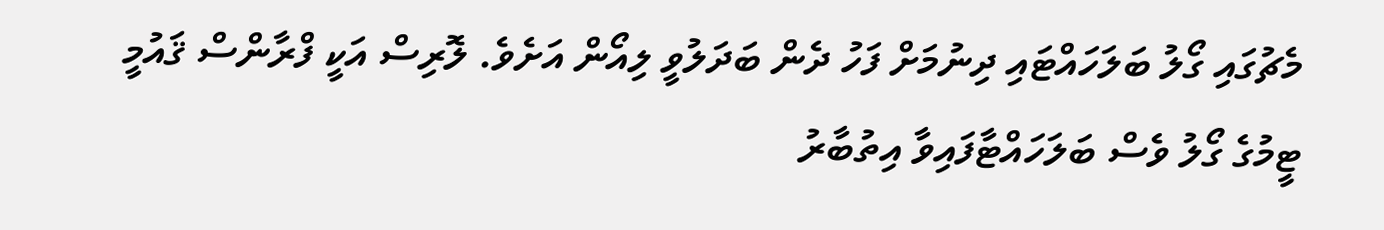މެޗުގައި ގޯލު ބަލަހައްޓައި ދިނުމަށް ފަހު ދެން ބަދަލުވީ ލިއޯން އަށެވެ. ލޮރިސް އަކީ ފްރާންސް ޤައުމީ ޓީމުގެ ގޯލު ވެސް ބަލަހައްޓާފައިވާ އިތުބާރު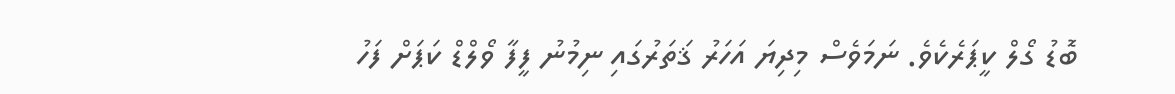ބޮޑު ގޯލް ކީޕަރެކެވެ. ނަމަވެސް މިދިޔަ އަހަރު ޤަތަރުގައި ނިމުނު ފީފާ ވޯލްޑް ކަޕަށް ފަހު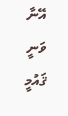އޭނާ ވަނީ ޤައުމީ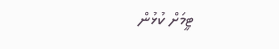ޓީމަށް ކުޅުން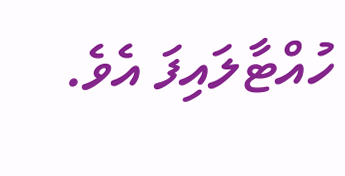ހުއްޓާލައިފަ އެވެ.